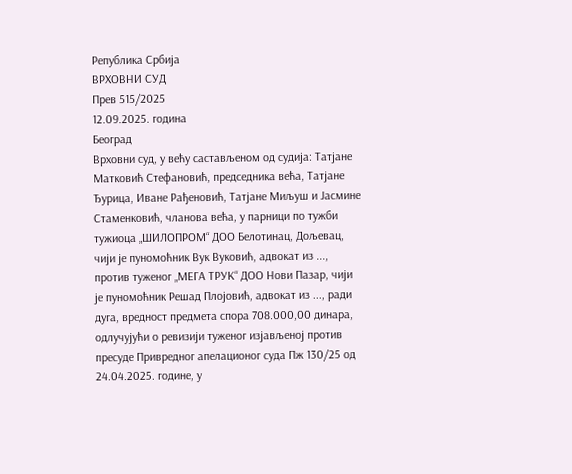Република Србија
ВРХОВНИ СУД
Прев 515/2025
12.09.2025. година
Београд
Врховни суд, у већу састављеном од судија: Татјане Матковић Стефановић, председника већа, Татјане Ђурица, Иване Рађеновић, Татјане Миљуш и Јасмине Стаменковић, чланова већа, у парници по тужби тужиоца „ШИЛОПРОМ“ ДОО Белотинац, Дољевац, чији је пуномоћник Вук Вуковић, адвокат из ..., против туженог „МЕГА ТРУК“ ДОО Нови Пазар, чији је пуномоћник Решад Плојовић, адвокат из ..., ради дуга, вредност предмета спора 708.000,00 динара, одлучујући о ревизији туженог изјављеној против пресуде Привредног апелационог суда Пж 130/25 од 24.04.2025. године, у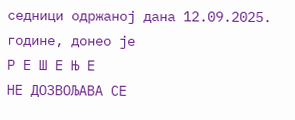седници одржаној дана 12.09.2025. године, донео је
Р Е Ш Е Њ Е
НЕ ДОЗВОЉАВА СЕ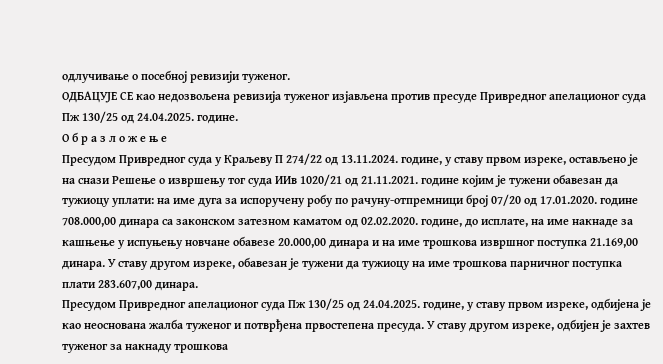одлучивање о посебној ревизији туженог.
ОДБАЦУЈЕ СЕ као недозвољена ревизија туженог изјављена против пресуде Привредног апелационог суда Пж 130/25 од 24.04.2025. године.
О б р а з л о ж е њ е
Пресудом Привредног суда у Краљеву П 274/22 од 13.11.2024. године, у ставу првом изреке, остављено је на снази Решење о извршењу тог суда ИИв 1020/21 од 21.11.2021. године којим је тужени обавезан да тужиоцу уплати: на име дуга за испоручену робу по рачуну-отпремници број 07/20 од 17.01.2020. године 708.000,00 динара са законском затезном каматом од 02.02.2020. године, до исплате, на име накнаде за кашњење у испуњењу новчане обавезе 20.000,00 динара и на име трошкова извршног поступка 21.169,00 динара. У ставу другом изреке, обавезан је тужени да тужиоцу на име трошкова парничног поступка плати 283.607,00 динара.
Пресудом Привредног апелационог суда Пж 130/25 од 24.04.2025. године, у ставу првом изреке, одбијена је као неоснована жалба туженог и потврђена првостепена пресуда. У ставу другом изреке, одбијен је захтев туженог за накнаду трошкова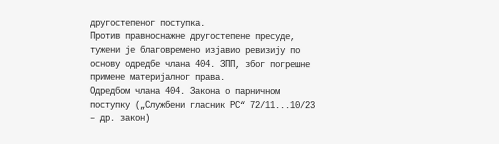другостепеног поступка.
Против правноснажне другостепене пресуде, тужени је благовремено изјавио ревизију по основу одредбе члана 404. ЗПП, због погрешне примене материјалног права.
Одредбом члана 404. Закона о парничном поступку („Службени гласник РС“ 72/11...10/23 – др. закон)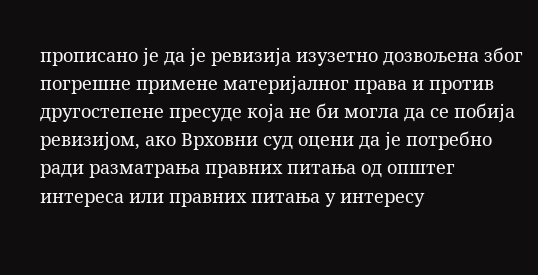прописано је да је ревизија изузетно дозвољена због погрешне примене материјалног права и против другостепене пресуде која не би могла да се побија ревизијом, ако Врховни суд оцени да је потребно ради разматрања правних питања од општег интереса или правних питања у интересу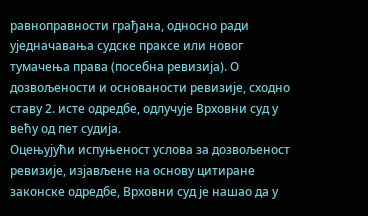равноправности грађана, односно ради уједначавања судске праксе или новог тумачења права (посебна ревизија). О дозвољености и основаности ревизије, сходно ставу 2. исте одредбе, одлучује Врховни суд у већу од пет судија.
Оцењујући испуњеност услова за дозвољеност ревизије, изјављене на основу цитиране законске одредбе, Врховни суд је нашао да у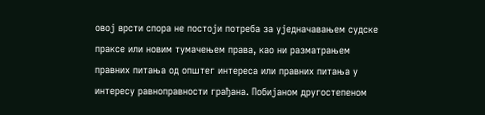овој врсти спора не постоји потреба за уједначавањем судске праксе или новим тумачењем права, као ни разматрањем правних питања од општег интереса или правних питања у интересу равноправности грађана. Побијаном другостепеном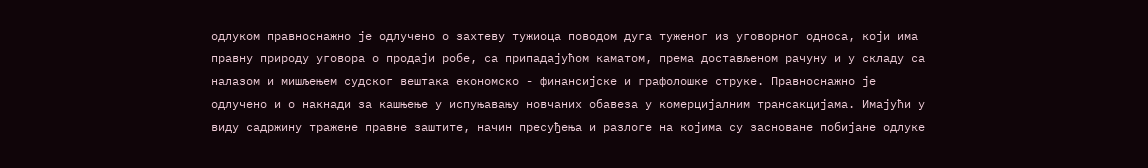одлуком правноснажно је одлучено о захтеву тужиоца поводом дуга туженог из уговорног односа, који има правну природу уговора о продаји робе, са припадајућом каматом, према достављеном рачуну и у складу са налазом и мишљењем судског вештака економско - финансијске и графолошке струке. Правноснажно је одлучено и о накнади за кашњење у испуњавању новчаних обавеза у комерцијалним трансакцијама. Имајући у виду садржину тражене правне заштите, начин пресуђења и разлоге на којима су засноване побијане одлуке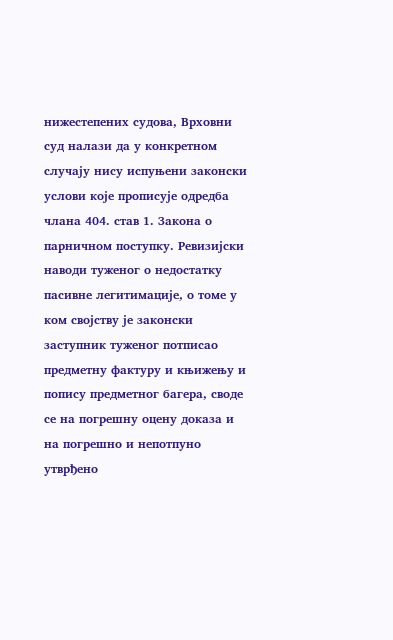нижестепених судова, Врховни суд налази да у конкретном случају нису испуњени законски услови које прописује одредба члана 404. став 1. Закона о парничном поступку. Ревизијски наводи туженог о недостатку пасивне легитимације, о томе у ком својству је законски заступник туженог потписао предметну фактуру и књижењу и попису предметног багера, своде се на погрешну оцену доказа и на погрешно и непотпуно утврђено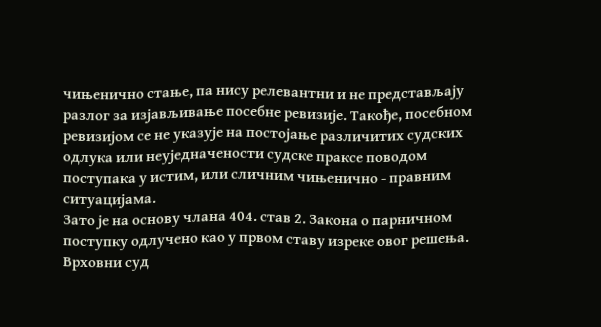чињенично стање, па нису релевантни и не представљају разлог за изјављивање посебне ревизије. Такође, посебном ревизијом се не указује на постојање различитих судских одлука или неуједначености судске праксе поводом поступака у истим, или сличним чињенично - правним ситуацијама.
Зато је на основу члана 404. став 2. Закона о парничном поступку одлучено као у првом ставу изреке овог решења.
Врховни суд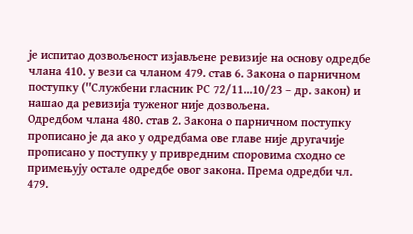је испитао дозвољеност изјављене ревизије на основу одредбе члана 410. у вези са чланом 479. став 6. Закона о парничном поступку (''Службени гласник РС 72/11...10/23 – др. закон) и нашао да ревизија туженог није дозвољена.
Одредбом члана 480. став 2. Закона о парничном поступку прописано је да ако у одредбама ове главе није другачије прoписано у поступку у привредним споровима сходно се примењују остале одредбе овог закона. Према одредби чл. 479.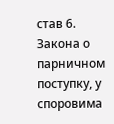став 6. Закона о парничном поступку, у споровима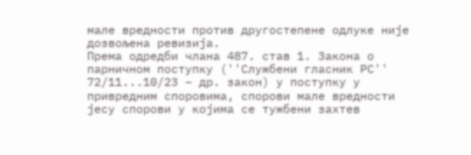мале вредности против другостепене одлуке није дозвољена ревизија.
Према одредби члана 487. став 1. Закона о парничном поступку (''Службени гласник РС'' 72/11...10/23 – др. закон) у поступку у привредним споровима, спорови мале вредности јесу спорови у којима се тужбени захтев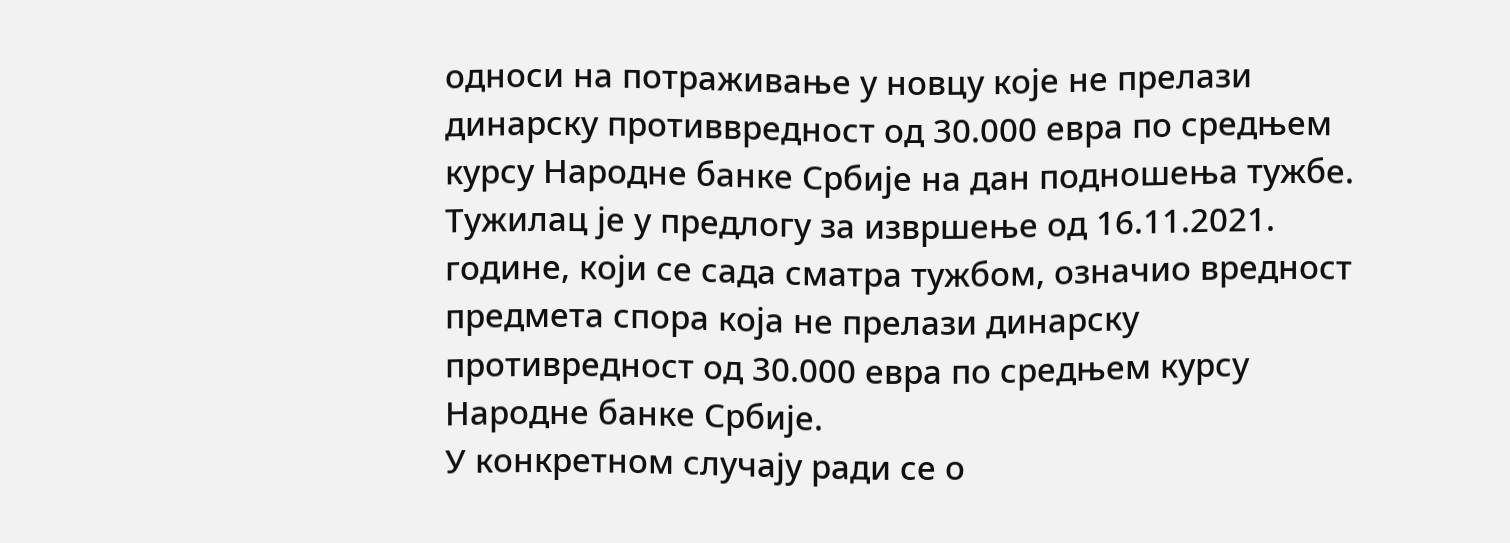односи на потраживање у новцу које не прелази динарску противвредност од 30.000 евра по средњем курсу Народне банке Србије на дан подношења тужбе.
Тужилац је у предлогу за извршење од 16.11.2021. године, који се сада сматра тужбом, означио вредност предмета спора која не прелази динарску противредност од 30.000 евра по средњем курсу Народне банке Србије.
У конкретном случају ради се о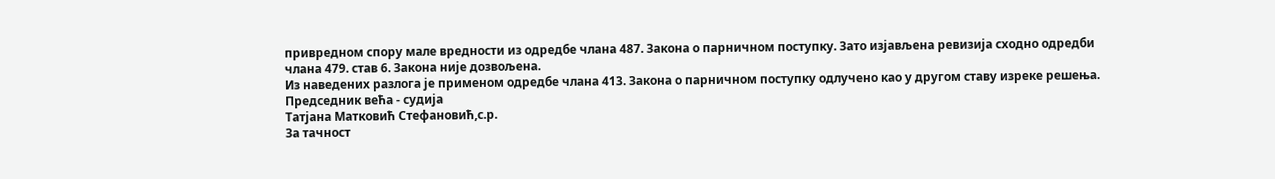привредном спору мале вредности из одредбе члана 487. Закона о парничном поступку. Зато изјављена ревизија сходно одредби члана 479. став 6. Закона није дозвољена.
Из наведених разлога је применом одредбе члана 413. Закона о парничном поступку одлучено као у другом ставу изреке решења.
Председник већа - судија
Татјана Матковић Стефановић,с.р.
За тачност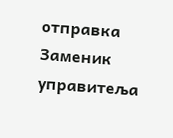отправка
Заменик упрaвитеља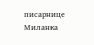писарнице
Миланка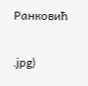Ранковић

.jpg)